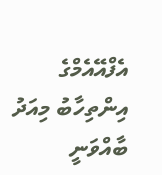އެފްއޭއެމްގެ އިންތިހާބު މިއަދު ބާއްވަނީ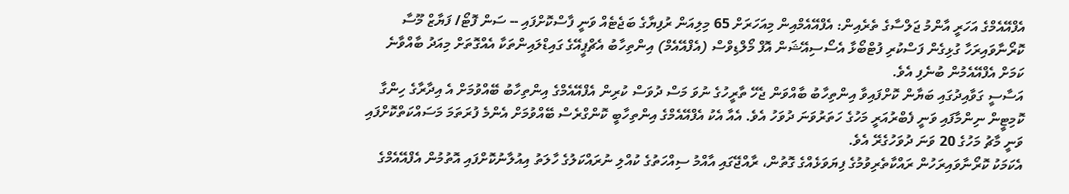އެފްއޭއެމްގެ އަހަރީ އާންމު ޖަލްސާގެ ތެރެއިން: އެފްއޭއެމްއިން މިއަހަރަށް 65 މިލިއަން ރުފިޔާގެ ބަޖެޓެއް ވަނީ ފާސްކޮށްފައި -- ސަން ފޮޓޯ/ ފަޔާޒް މޫސާ
ކޮރޯނާވައިރަހާ ގުޅިގެން ފަސްކުރި ފުޓްބޯޅާ އެސޯސިއޭޝަން އޮފް މޯލްޑިވްސް (އެފްއޭއެމް) އިންތިހާބު އެޗްޕީއޭގެ ގައިޑްލައިންތަކާ އެއްގޮތަށް މިއަދު ބާއްވާނެ ކަމަށް އެފްއޭއެމުން ބުނެފި އެވެ.
އަސާސީ ގަވާއިދުގައި ބަޔާން ކޮށްފައިވާ އިންތިހާބު ބާއްވަން ޖެހޭ ތާރީހުގެ ނުވަ މަސް ދުވަސް ކުރިން އެފްއޭއެމްގެ އިންތިހާބު ބޭއްވުމަށް އެ އިދާރާގެ ހިންގާ ކޮމިޓީން ނިންމާފައި ވަނީ ފެބްރުއަރީ މަހުގެ ހަތަރުވަނަ ދުވަހު އެވެ. އެއާ އެކު އެފްއޭއެމްގެ އިންތިހާބީ ކޮންގްރެސް ބޭއްވުމަށް އެންމެ ފުރަތަމަ މަސައްކަތްކޮށްފައި ވަނީ މާޗު މަހުގެ 20 ވަނަ ދުވަހުގެރޭ އެވެ.
އެކަމަކު ކޮރޯނާވައިރަހުން ރައްކާތެރިވުމުގެ ފިޔަވަޅެއްގެ ގޮތުން، ރާއްޖޭގައި އާއްމު ސިއްހަތުގެ ކުއްލި ނުރައްކަލުގެ ހާލަތު އިއުލާނުކޮށްފައި އޮތުމުން އެފްއޭއެމްގެ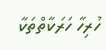ހުރިހާ ހަރަކާތްތަކާ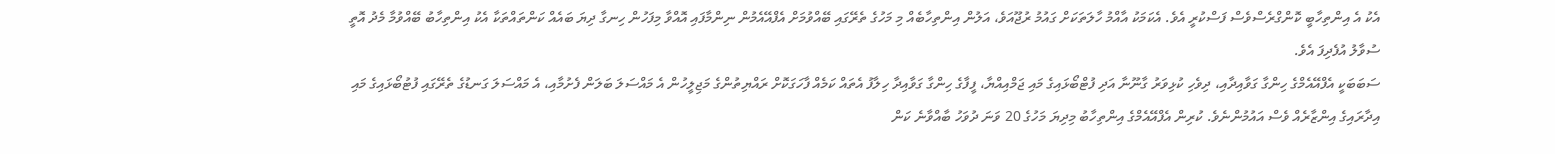އެކު އެ އިންތިހާބީ ކޮންގްރެސްވެސް ފަސްކުރީ އެވެ. އެކަމަކު އާއްމު ހާލަތަކަށް ގައުމު ރުޖޫއަވެ، އަލުން އިންތިހާބެއް މި މަހުގެ ތެރޭގައި ބޭއްވުމަށް އެފްއޭއެމުން ނިންމާފައި އޮއްވާ މިފަހުން ހިނގާ ދިޔަ ބައެއް ކަންތައްތަކާ އެކު އިންތިހާބު ބޭއްވުމާ މެދު އޮތީ ސުވާލު އުފެދިފަ އެވެ.
ސަބަބަކީ އެފްއޭއެމްގެ ހިންގާ ގަވާއިދާއި، ދިވެހި ކުޅިވަރު ގާނޫނާ އަދި ފުޓްބޯޅައިގެ މައި ޖަމްއިއްޔާ، ފީފާގެ ހިންގާ ގަވާއިދާ ހިލާފު އެތައް ކަމެއް ފާހަގަކޮށް ރައްޔިތުންގެ މަޖިލީހުން އެ މައްސަލަ ބަލަން ފެށުމާއި، އެ މައްސަލަ ގަނޑުގެ ތެރޭގައި ފުޓުބޯޅައިގެ މައި އިދާރައިގެ އިންޒާރެއް ވެސް އައުމުންނެވެ. ކުރިން އެފްއޭއެމްގެ އިންތިހާބު މިދިޔަ މަހުގެ 20 ވަނަ ދުވަހު ބާއްވާނެ ކަން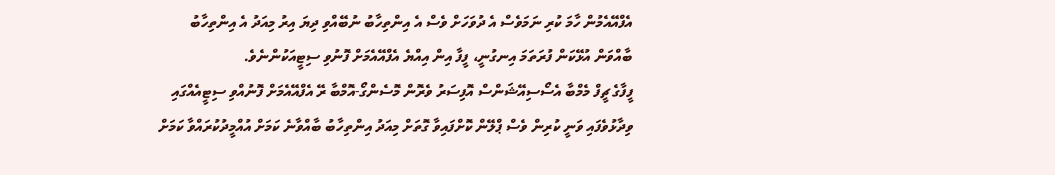އެފްއޭއެމުން ހާމަ ކުރި ނަމަވެސް އެ ދުވަހަށް ވެސް އެ އިންތިހާބު ނުބޭއްވި ދިޔަ އިރު މިއަދު އެ އިންތިހާބު ބާއްވަން އުޅޭކަން ފުރަތަމަ އިނގުނީ، ފީފާ އިން އިއްޔެ އެފްއޭއެމަށް ފޮނުވި ސިޓީއަކުންނެވެ.
ފީފާގެ ޗީފް މެމްބާ އެސޯސިއޭޝަންސް އޮފިސަރު ވެރޮން މޮސެންގޯ-އޮމްބާ ރޭ އެފްއޭއެމަށް ފޮނުއްވި ސިޓީއެއްގައި ވިދާޅުވެފައި ވަނީ ކުރިން ވެސް ޕްލޭން ކޮށްފައިވާ ގޮތަށް މިއަދު އިންތިހާބު ބާއްވާނެ ކަމަށް އުއްމީދުކުރައްވާ ކަމަށް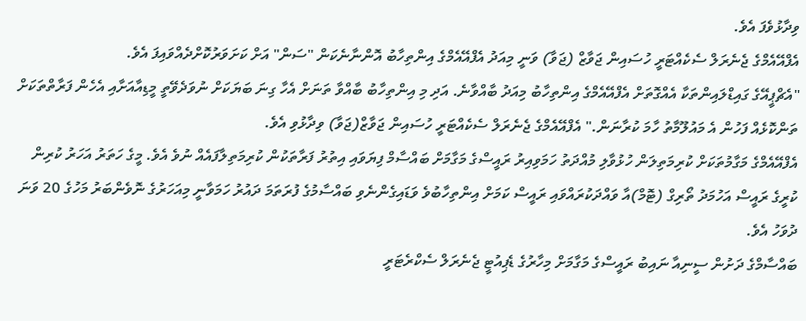ވިދާޅުވެފަ އެވެ.
އެފްއޭއެމްގެ ޖެނެރަލް ސެކެއްޓަރީ ހުސައިން ޖަވާޒް (ޖަވާ) ވަނީ މިއަދު އެފްއޭއެމްގެ އިންތިހާބު އޮންނާނެކަން "ސަން" އަށް ކަށަވަރުކޮށްދެއްވައިފަ އެވެ.
"އެޗްޕީއޭގެ ގައިޑްލައިންތަކާ އެއްގޮތަށް އެފްއޭއެމްގެ އިންތިހާބު މިއަދު ބާއްވާނެ. އަދި މި އިންތިހާބު ބާއްވާ ތަނަށް އެހާ ގިނަ ބަޔަކަށް ނުވަދެވޭތީ މީޑިއާއަށާއި އެހެން ފަރާތްތަކަށް ތަންކޮޅެއް ފަހުން އެ މައުލޫމާތު ހާމަ ކުރާނަން." އެފްއޭއެމްގެ ޖެނެރަލް ސެކެއްޓަރީ ހުސައިން ޖަވާޒް(ޖަވާ) ވިދާޅުވި އެވެ.
އެފްއޭއެމްގެ މަގާމުތަކަށް ކުރިމަތިލަން ހުޅުވާލި މުއްދަތު ހަމަވިއިރު ރައީސްގެ މަގާމަށް ބައްސާމް ފިޔަވައި އިތުރު ފަރާތަކުން ކުރިމަތިލާފައެއް ނުވެ އެވެ. މީގެ ހަތަރު އަހަރު ކުރިން ކުރީގެ ރައީސް އަހުމަދު ތޯރިގް (ޓޮމް)އާ ވައްދަކުރައްވައި ރައީސް ކަމަށް އިންތިހާބުވެ ވަޑައިގެންނެވި ބައްސާމުގެ ފުރަތަމަ ދައުރު ހަމަވާނީ މިއަހަރުގެ ނޮވެންބަރު މަހުގެ 20 ވަނަ ދުވަހު އެވެ.
ބައްސާމްގެ ދަށުން ސީނިއާ ނައިބު ރައީސްގެ މަގާމަށް މިހާރުގެ ޑެޕިއުޓީ ޖެނެރަލް ސެކްރެޓަރީ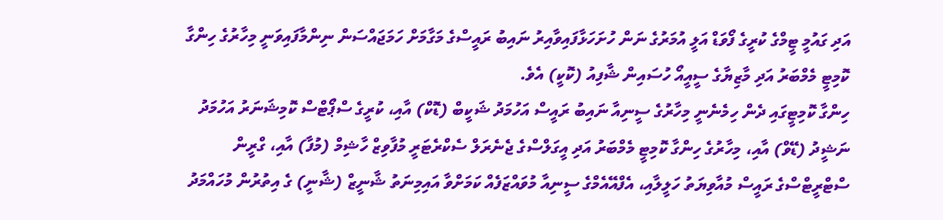އަދި ގައުމީ ޓީމްގެ ކުރީގެ ފޯވަޑް އަލީ އުމަރުގެ ނަން ހުށަހަޅާފައިވާއިރު ނައިބު ރައީސްގެ މަގާމަށް ހަމަޖައްސަން ނިންމާފައިވަނީ މިހާރުގެ ހިންގާ ކޮމިޓީ މެމްބަރު އަދި މާޒިޔާގެ ސީއީއޯ ހުސައިން ޝާފިއު (ކޮކީ) އެވެ.
ހިންގާ ކޮމިޓީގައި ދެން ހިމެނެނީ މިހާރުގެ ސީނިއާ ނައިބު ރައީސް އަހުމަދު ޝަކީބް (ޑޮކް) އާއި، ކުރީގެ ސްޕޯޓްސް ކޮމިޝަނަރު އަހުމަދު ނަޝީދު (ޑޭވް) އާއި، މިހާރުގެ ހިންގާ ކޮމިޓީ މެމްބަރު އަދި އީގަލްސްގެ ޖެނެރަލް ސެކްރެޓަރީ މުފާވިޒް ހާޝިމް (މުފާ) އާއި، ގްރީން ސްޓްރީޓްސްގެ ރައީސް މުއާވިޔަތު ހަލީލާއި، އެފްއޭއެމްގެ ސީނިއާ މުވައްޒަފެއް ކަމަށްވާ އައިމިނަތު ޝާނީޒް (ޝާނީ) ގެ އިތުރުން މުހައްމަދު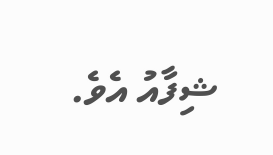ޝިފާއު އެވެ.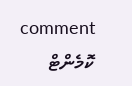comment ކޮމެންޓް